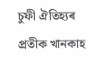চুফী ঐতিহ্যৰ প্ৰতীক খানকাহ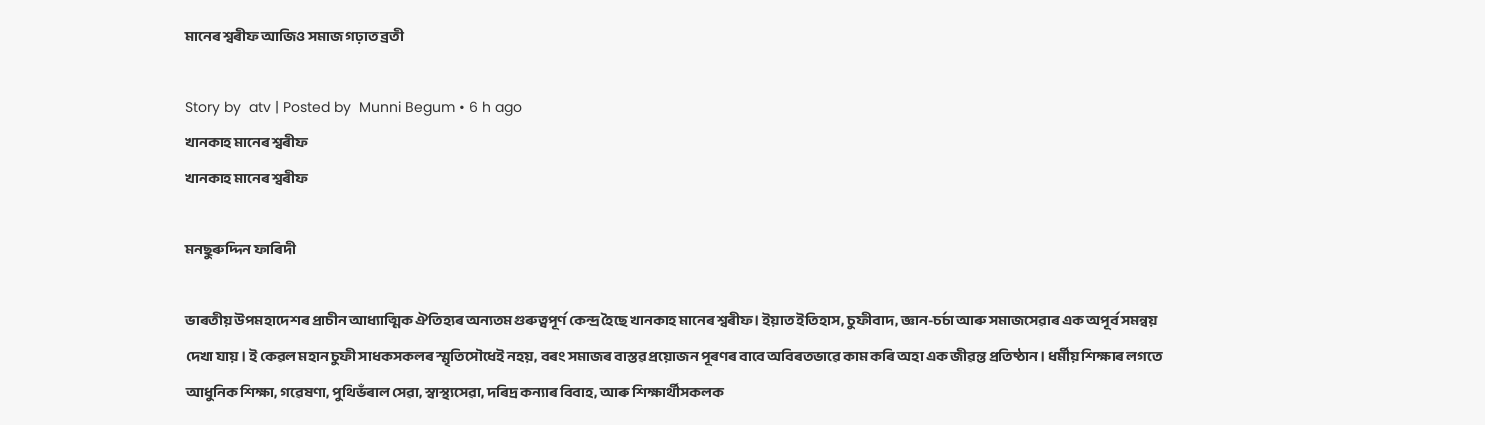মানেৰ শ্বৰীফ আজিও সমাজ গঢ়াত ব্ৰতী

Story by  atv | Posted by  Munni Begum • 6 h ago
খানকাহ মানেৰ শ্বৰীফ
খানকাহ মানেৰ শ্বৰীফ

মনছুৰুদ্দিন ফাৰিদী

ভাৰতীয় উপমহাদেশৰ প্ৰাচীন আধ্যাত্মিক ঐতিহ্যৰ অন্যতম গুৰুত্বপূৰ্ণ কেন্দ্ৰ হৈছে খানকাহ মানেৰ শ্বৰীফ। ইয়াত ইতিহাস, চুফীবাদ, জ্ঞান-চৰ্চা আৰু সমাজসেৱাৰ এক অপূৰ্ব সমন্বয় দেখা যায়। ই কেৱল মহান চুফী সাধকসকলৰ স্মৃতিসৌধেই নহয়, বৰং সমাজৰ বাস্তৱ প্ৰয়োজন পূৰণৰ বাবে অবিৰতভাৱে কাম কৰি অহা এক জীৱন্ত প্ৰতিষ্ঠান। ধৰ্মীয় শিক্ষাৰ লগতে আধুনিক শিক্ষা, গৱেষণা, পুথিভঁৰাল সেৱা, স্বাস্থ্যসেৱা, দৰিদ্ৰ কন্যাৰ বিবাহ, আৰু শিক্ষাৰ্থীসকলক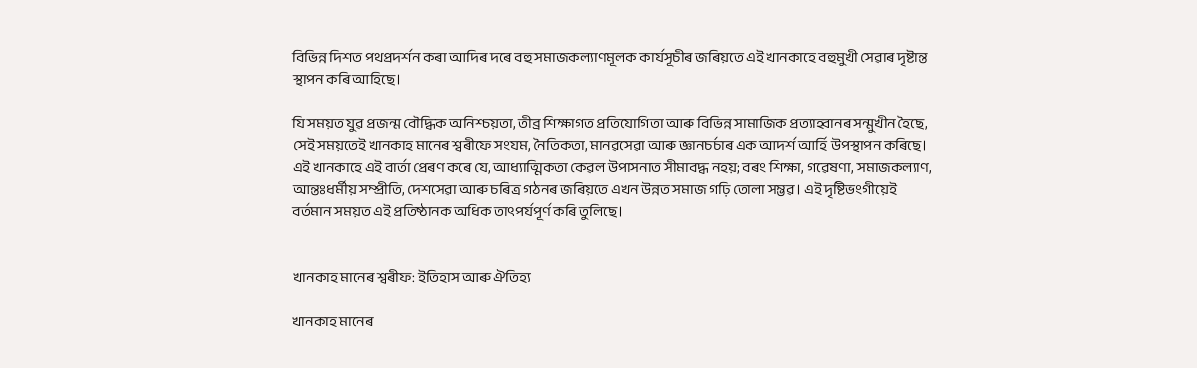বিভিন্ন দিশত পথপ্ৰদৰ্শন কৰা আদিৰ দৰে বহু সমাজকল্যাণমূলক কাৰ্যসূচীৰ জৰিয়তে এই খানকাহে বহুমুখী সেৱাৰ দৃষ্টান্ত স্থাপন কৰি আহিছে।

যি সময়ত যুৱ প্ৰজন্ম বৌদ্ধিক অনিশ্চয়তা, তীব্ৰ শিক্ষাগত প্ৰতিযোগিতা আৰু বিভিন্ন সামাজিক প্ৰত্যাহ্বানৰ সন্মুখীন হৈছে, সেই সময়তেই খানকাহ মানেৰ শ্বৰীফে সংযম, নৈতিকতা, মানৱসেৱা আৰু জ্ঞানচৰ্চাৰ এক আদৰ্শ আৰ্হি উপস্থাপন কৰিছে। এই খানকাহে এই বাৰ্তা প্ৰেৰণ কৰে যে, আধ্যাত্মিকতা কেৱল উপাসনাত সীমাবদ্ধ নহয়; বৰং শিক্ষা, গৱেষণা, সমাজকল্যাণ, আন্তঃধৰ্মীয় সম্প্ৰীতি, দেশসেৱা আৰু চৰিত্ৰ গঠনৰ জৰিয়তে এখন উন্নত সমাজ গঢ়ি তোলা সম্ভৱ। এই দৃষ্টিভংগীয়েই বৰ্তমান সময়ত এই প্ৰতিষ্ঠানক অধিক তাৎপৰ্যপূৰ্ণ কৰি তুলিছে।


খানকাহ মানেৰ শ্বৰীফ: ইতিহাস আৰু ঐতিহ্য

খানকাহ মানেৰ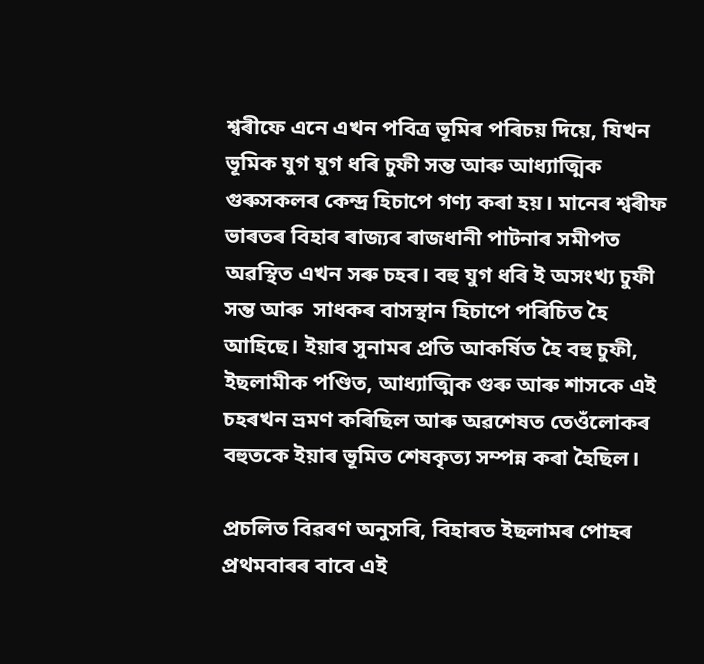শ্বৰীফে এনে এখন পবিত্ৰ ভূমিৰ পৰিচয় দিয়ে, যিখন ভূমিক যুগ যুগ ধৰি চুফী সন্ত আৰু আধ্যাত্মিক গুৰুসকলৰ কেন্দ্ৰ হিচাপে গণ্য কৰা হয়। মানেৰ শ্বৰীফ ভাৰতৰ বিহাৰ ৰাজ্যৰ ৰাজধানী পাটনাৰ সমীপত অৱস্থিত এখন সৰু চহৰ। বহু যুগ ধৰি ই অসংখ্য চুফী সন্ত আৰু  সাধকৰ বাসস্থান হিচাপে পৰিচিত হৈ আহিছে। ইয়াৰ সুনামৰ প্ৰতি আকৰ্ষিত হৈ বহু চুফী, ইছলামীক পণ্ডিত, আধ্যাত্মিক গুৰু আৰু শাসকে এই চহৰখন ভ্ৰমণ কৰিছিল আৰু অৱশেষত তেওঁলোকৰ বহুতকে ইয়াৰ ভূমিত শেষকৃত্য সম্পন্ন কৰা হৈছিল।

প্ৰচলিত বিৱৰণ অনুসৰি, বিহাৰত ইছলামৰ পোহৰ প্ৰথমবাৰৰ বাবে এই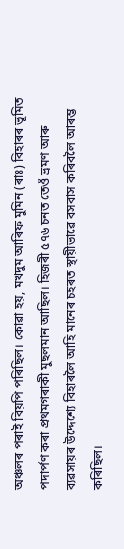অঞ্চলৰ পৰাই বিয়পি পৰিছিল। কোৱা হয়, মখদুম আৰিফ মুমিন (ৰাঃ) বিহাৰৰ ভূমিত পদাৰ্পণ কৰা প্ৰথমগৰাকী মুছলমান আছিল। হিজৰী ৫৭৬ চনত তেওঁ ভ্ৰমণ আৰু ব্যৱসায়ৰ উদ্দেশ্যে বিহাৰলৈ আহি মানেৰ চহৰত স্থায়ীভাৱে বসবাস কৰিবলৈ আৰম্ভ কৰিছিল।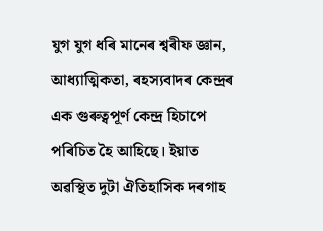যুগ যুগ ধৰি মানেৰ শ্বৰীফ জ্ঞান, আধ্যাত্মিকতা, ৰহস্যবাদৰ কেন্দ্ৰৰ এক গুৰুত্বপূৰ্ণ কেন্দ্ৰ হিচাপে পৰিচিত হৈ আহিছে। ইয়াত অৱস্থিত দুটা ঐতিহাসিক দৰগাহ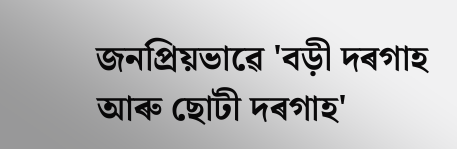জনপ্ৰিয়ভাৱে 'বড়ী দৰগাহ আৰু ছোটী দৰগাহ'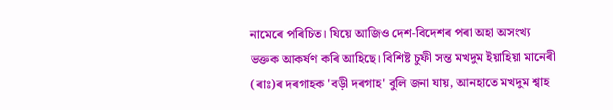নামেৰে পৰিচিত। যিয়ে আজিও দেশ-বিদেশৰ পৰা অহা অসংখ্য ভক্তক আকৰ্ষণ কৰি আহিছে। বিশিষ্ট চুফী সন্ত মখদুম ইয়াহিয়া মানেৰী (ৰাঃ)ৰ দৰগাহক 'বড়ী দৰগাহ' বুলি জনা যায়, আনহাতে মখদুম শ্বাহ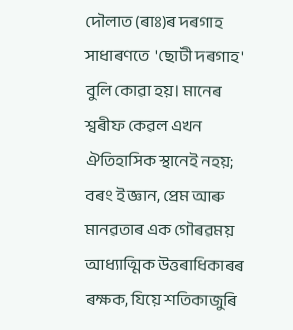দৌলাত (ৰাঃ)ৰ দৰগাহ সাধাৰণতে  'ছোটী দৰগাহ' বুলি কোৱা হয়। মানেৰ শ্বৰীফ কেৱল এখন ঐতিহাসিক স্থানেই নহয়; বৰং ই জ্ঞান, প্ৰেম আৰু মানৱতাৰ এক গৌৰৱময় আধ্যাত্মিক উত্তৰাধিকাৰৰ ৰক্ষক, যিয়ে শতিকাজুৰি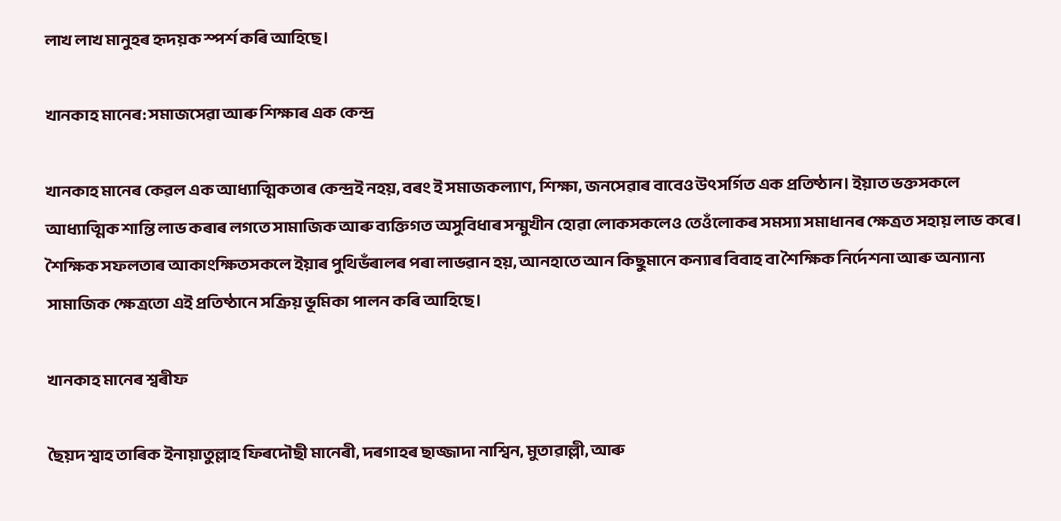লাখ লাখ মানুহৰ হৃদয়ক স্পৰ্শ কৰি আহিছে।

খানকাহ মানেৰ: সমাজসেৱা আৰু শিক্ষাৰ এক কেন্দ্ৰ

খানকাহ মানেৰ কেৱল এক আধ্যাত্মিকতাৰ কেন্দ্ৰই নহয়, বৰং ই সমাজকল্যাণ, শিক্ষা, জনসেৱাৰ বাবেও উৎসৰ্গিত এক প্ৰতিষ্ঠান। ইয়াত ভক্তসকলে আধ্যাত্মিক শান্তি লাভ কৰাৰ লগতে সামাজিক আৰু ব্যক্তিগত অসুবিধাৰ সন্মুখীন হোৱা লোকসকলেও তেওঁলোকৰ সমস্যা সমাধানৰ ক্ষেত্ৰত সহায় লাভ কৰে। শৈক্ষিক সফলতাৰ আকাংক্ষিতসকলে ইয়াৰ পুথিভঁৰালৰ পৰা লাভৱান হয়, আনহাতে আন কিছুমানে কন্যাৰ বিবাহ বা শৈক্ষিক নিৰ্দেশনা আৰু অন্যান্য সামাজিক ক্ষেত্ৰতো এই প্ৰতিষ্ঠানে সক্ৰিয় ভূমিকা পালন কৰি আহিছে।

খানকাহ মানেৰ শ্বৰীফ

ছৈয়দ শ্বাহ তাৰিক ইনায়াতুল্লাহ ফিৰদৌছী মানেৰী, দৰগাহৰ ছাজ্জাদা নাশ্বিন, মুতাৱাল্লী, আৰু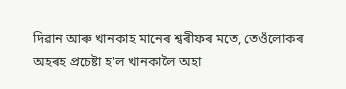দিৱান আৰু খানকাহ মানেৰ শ্বৰীফৰ মতে, তেওঁলোকৰ অহৰহ প্ৰচেষ্টা হ'ল খানকালৈ অহা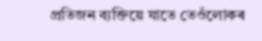প্ৰতিজন ব্যক্তিয়ে যাতে তেওঁলোকৰ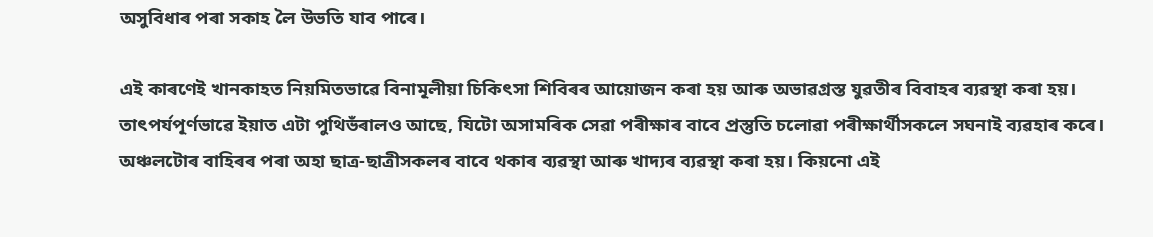অসুবিধাৰ পৰা সকাহ লৈ উভতি যাব পাৰে।

এই কাৰণেই খানকাহত নিয়মিতভাৱে বিনামূলীয়া চিকিৎসা শিবিৰৰ আয়োজন কৰা হয় আৰু অভাৱগ্ৰস্ত যুৱতীৰ বিবাহৰ ব্যৱস্থা কৰা হয়। তাৎপৰ্যপূৰ্ণভাৱে ইয়াত এটা পুথিভঁৰালও আছে, যিটো অসামৰিক সেৱা পৰীক্ষাৰ বাবে প্ৰস্তুতি চলোৱা পৰীক্ষাৰ্থীসকলে সঘনাই ব্যৱহাৰ কৰে। অঞ্চলটোৰ বাহিৰৰ পৰা অহা ছাত্ৰ-ছাত্ৰীসকলৰ বাবে থকাৰ ব্যৱস্থা আৰু খাদ্যৰ ব্যৱস্থা কৰা হয়। কিয়নো এই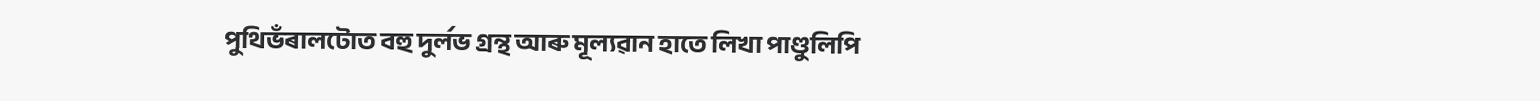পুথিভঁৰালটোত বহু দুৰ্লভ গ্ৰন্থ আৰু মূল্যৱান হাতে লিখা পাণ্ডুলিপি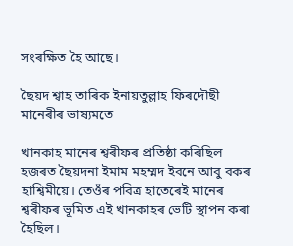সংৰক্ষিত হৈ আছে।

ছৈয়দ শ্বাহ তাৰিক ইনায়তুল্লাহ ফিৰদৌছী মানেৰীৰ ভাষ্যমতে

খানকাহ মানেৰ শ্বৰীফৰ প্ৰতিষ্ঠা কৰিছিল হজৰত ছৈয়দনা ইমাম মহম্মদ ইবনে আবু বকৰ হাশ্বিমীয়ে। তেওঁৰ পবিত্ৰ হাতেৰেই মানেৰ শ্বৰীফৰ ভূমিত এই খানকাহৰ ভেটি স্থাপন কৰা হৈছিল।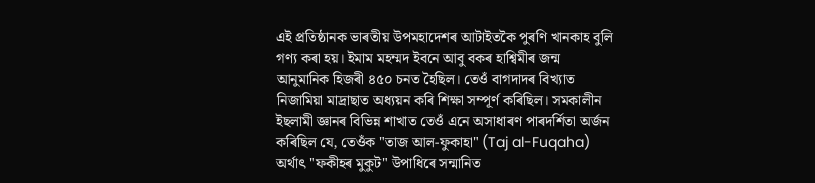এই প্ৰতিষ্ঠানক ভাৰতীয় উপমহাদেশৰ আটাইতকৈ পুৰণি খানকাহ বুলি গণ্য কৰা হয়। ইমাম মহম্মদ ইবনে আবু বকৰ হাশ্বিমীৰ জন্ম আনুমানিক হিজৰী ৪৫০ চনত হৈছিল। তেওঁ বাগদাদৰ বিখ্যাত নিজামিয়া মাদ্ৰাছাত অধ্যয়ন কৰি শিক্ষা সম্পূৰ্ণ কৰিছিল। সমকালীন ইছলামী জ্ঞানৰ বিভিন্ন শাখাত তেওঁ এনে অসাধাৰণ পাৰদৰ্শিতা অৰ্জন কৰিছিল যে, তেওঁক "তাজ আল-ফুকাহা" (Taj al-Fuqaha) অৰ্থাৎ "ফকীহৰ মুকুট" উপাধিৰে সন্মানিত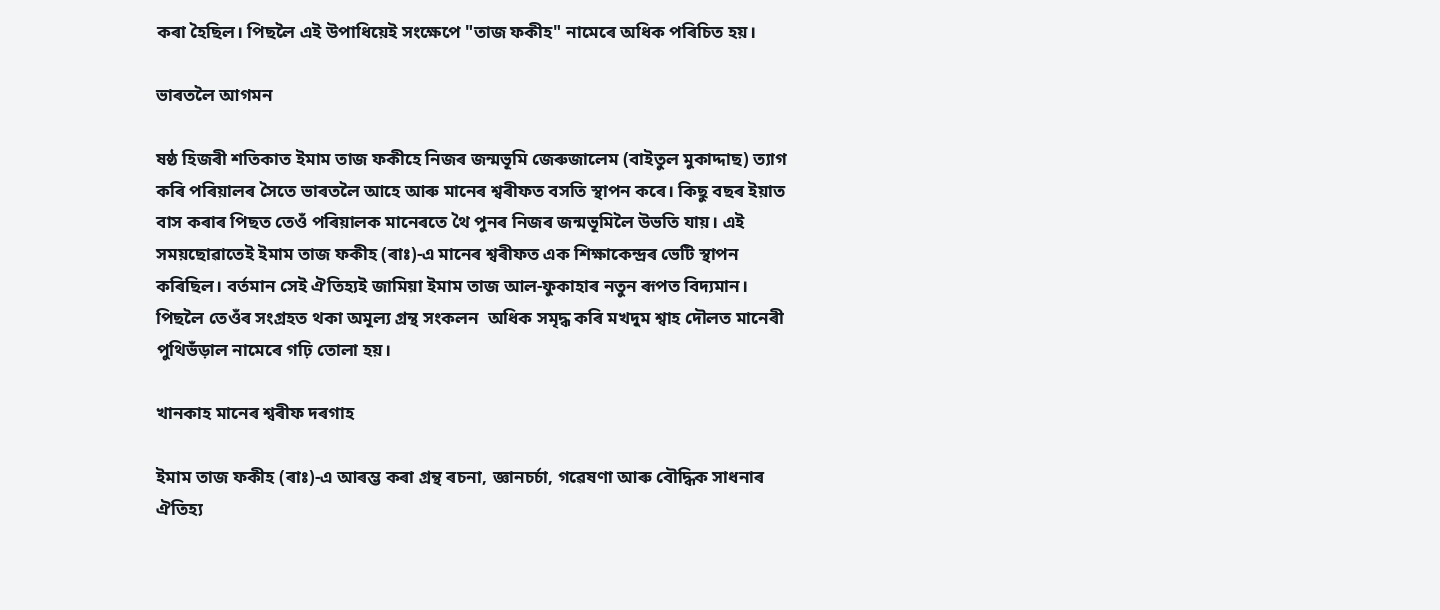কৰা হৈছিল। পিছলৈ এই উপাধিয়েই সংক্ষেপে "তাজ ফকীহ" নামেৰে অধিক পৰিচিত হয়।

ভাৰতলৈ আগমন

ষষ্ঠ হিজৰী শতিকাত ইমাম তাজ ফকীহে নিজৰ জন্মভূমি জেৰুজালেম (বাইতুল মুকাদ্দাছ) ত্যাগ কৰি পৰিয়ালৰ সৈতে ভাৰতলৈ আহে আৰু মানেৰ শ্বৰীফত বসতি স্থাপন কৰে। কিছু বছৰ ইয়াত বাস কৰাৰ পিছত তেওঁ পৰিয়ালক মানেৰতে থৈ পুনৰ নিজৰ জন্মভূমিলৈ উভতি যায়। এই সময়ছোৱাতেই ইমাম তাজ ফকীহ (ৰাঃ)-এ মানেৰ শ্বৰীফত এক শিক্ষাকেন্দ্ৰৰ ভেটি স্থাপন কৰিছিল। বৰ্তমান সেই ঐতিহ্যই জামিয়া ইমাম তাজ আল-ফুকাহাৰ নতুন ৰূপত বিদ্যমান। পিছলৈ তেওঁৰ সংগ্ৰহত থকা অমূল্য গ্ৰন্থ সংকলন  অধিক সমৃদ্ধ কৰি মখদুম শ্বাহ দৌলত মানেৰী পুথিভঁড়াল নামেৰে গঢ়ি তোলা হয়।

খানকাহ মানেৰ শ্বৰীফ দৰগাহ

ইমাম তাজ ফকীহ (ৰাঃ)-এ আৰম্ভ কৰা গ্ৰন্থ ৰচনা, জ্ঞানচৰ্চা, গৱেষণা আৰু বৌদ্ধিক সাধনাৰ ঐতিহ্য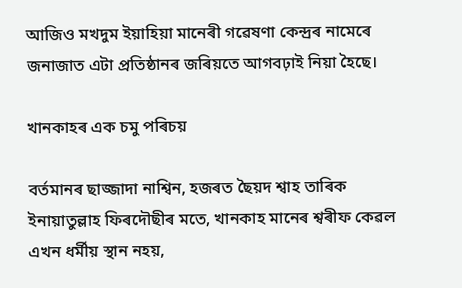আজিও মখদুম ইয়াহিয়া মানেৰী গৱেষণা কেন্দ্ৰৰ নামেৰে জনাজাত এটা প্ৰতিষ্ঠানৰ জৰিয়তে আগবঢ়াই নিয়া হৈছে।

খানকাহৰ এক চমু পৰিচয়

বৰ্তমানৰ ছাজ্জাদা নাশ্বিন, হজৰত ছৈয়দ শ্বাহ তাৰিক ইনায়াতুল্লাহ ফিৰদৌছীৰ মতে, খানকাহ মানেৰ শ্বৰীফ কেৱল এখন ধৰ্মীয় স্থান নহয়,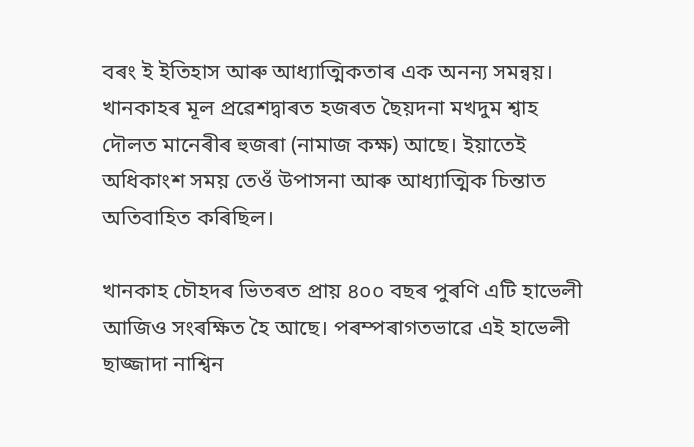বৰং ই ইতিহাস আৰু আধ্যাত্মিকতাৰ এক অনন্য সমন্বয়। খানকাহৰ মূল প্ৰৱেশদ্বাৰত হজৰত ছৈয়দনা মখদুম শ্বাহ দৌলত মানেৰীৰ হুজৰা (নামাজ কক্ষ) আছে। ইয়াতেই অধিকাংশ সময় তেওঁ উপাসনা আৰু আধ্যাত্মিক চিন্তাত অতিবাহিত কৰিছিল।

খানকাহ চৌহদৰ ভিতৰত প্ৰায় ৪০০ বছৰ পুৰণি এটি হাভেলী আজিও সংৰক্ষিত হৈ আছে। পৰম্পৰাগতভাৱে এই হাভেলী ছাজ্জাদা নাশ্বিন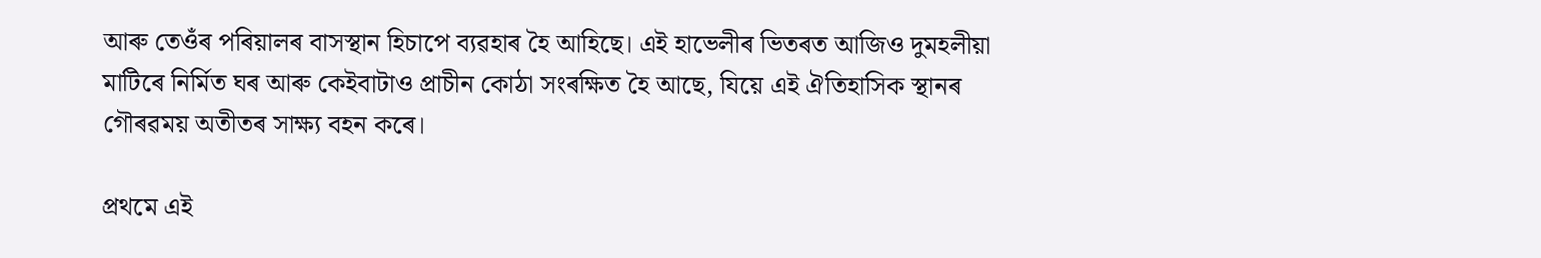আৰু তেওঁৰ পৰিয়ালৰ বাসস্থান হিচাপে ব্যৱহাৰ হৈ আহিছে। এই হাভেলীৰ ভিতৰত আজিও দুমহলীয়া মাটিৰে নিৰ্মিত ঘৰ আৰু কেইবাটাও প্ৰাচীন কোঠা সংৰক্ষিত হৈ আছে, যিয়ে এই ঐতিহাসিক স্থানৰ গৌৰৱময় অতীতৰ সাক্ষ্য বহন কৰে।

প্ৰথমে এই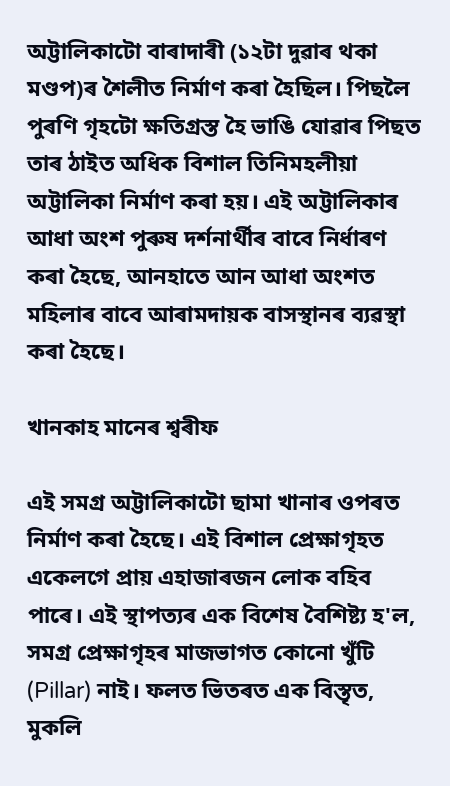অট্টালিকাটো বাৰাদাৰী (১২টা দুৱাৰ থকা মণ্ডপ)ৰ শৈলীত নিৰ্মাণ কৰা হৈছিল। পিছলৈ পুৰণি গৃহটো ক্ষতিগ্ৰস্ত হৈ ভাঙি যোৱাৰ পিছত তাৰ ঠাইত অধিক বিশাল তিনিমহলীয়া অট্টালিকা নিৰ্মাণ কৰা হয়। এই অট্টালিকাৰ আধা অংশ পুৰুষ দৰ্শনাৰ্থীৰ বাবে নিৰ্ধাৰণ কৰা হৈছে, আনহাতে আন আধা অংশত মহিলাৰ বাবে আৰামদায়ক বাসস্থানৰ ব্যৱস্থা কৰা হৈছে।

খানকাহ মানেৰ শ্বৰীফ

এই সমগ্ৰ অট্টালিকাটো ছামা খানাৰ ওপৰত নিৰ্মাণ কৰা হৈছে। এই বিশাল প্ৰেক্ষাগৃহত একেলগে প্ৰায় এহাজাৰজন লোক বহিব পাৰে। এই স্থাপত্যৰ এক বিশেষ বৈশিষ্ট্য হ'ল, সমগ্ৰ প্ৰেক্ষাগৃহৰ মাজভাগত কোনো খুঁটি (Pillar) নাই। ফলত ভিতৰত এক বিস্তৃত, মুকলি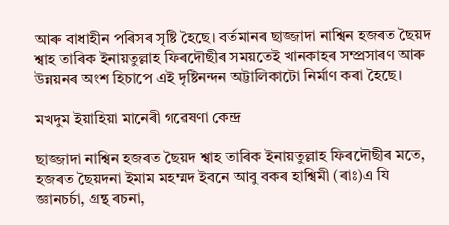আৰু বাধাহীন পৰিসৰ সৃষ্টি হৈছে। বৰ্তমানৰ ছাজ্জাদা নাশ্বিন হজৰত ছৈয়দ শ্বাহ তাৰিক ইনায়তুল্লাহ ফিৰদৌছীৰ সময়তেই খানকাহৰ সম্প্ৰসাৰণ আৰু উন্নয়নৰ অংশ হিচাপে এই দৃষ্টিনন্দন অট্টালিকাটো নিৰ্মাণ কৰা হৈছে।

মখদুম ইয়াহিয়া মানেৰী গৱেষণা কেন্দ্ৰ

ছাজ্জাদা নাশ্বিন হজৰত ছৈয়দ শ্বাহ তাৰিক ইনায়তুল্লাহ ফিৰদৌছীৰ মতে, হজৰত ছৈয়দনা ইমাম মহম্মদ ইবনে আবু বকৰ হাশ্বিমী (ৰাঃ)এ যি জ্ঞানচৰ্চা, গ্ৰন্থ ৰচনা,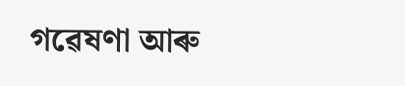গৱেষণা আৰু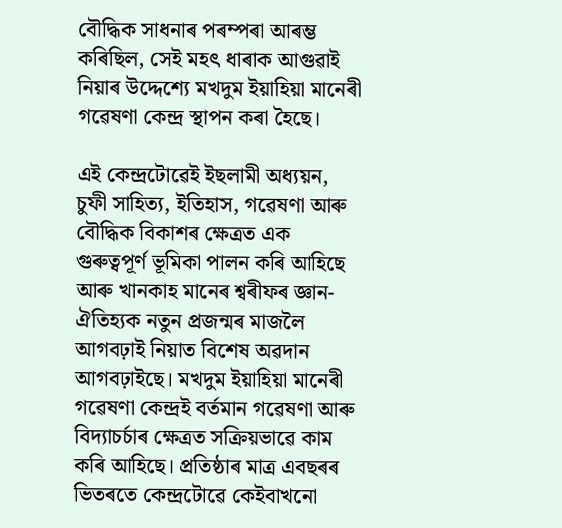বৌদ্ধিক সাধনাৰ পৰম্পৰা আৰম্ভ কৰিছিল, সেই মহৎ ধাৰাক আগুৱাই নিয়াৰ উদ্দেশ্যে মখদুম ইয়াহিয়া মানেৰী গৱেষণা কেন্দ্ৰ স্থাপন কৰা হৈছে।

এই কেন্দ্ৰটোৱেই ইছলামী অধ্যয়ন, চুফী সাহিত্য, ইতিহাস, গৱেষণা আৰু বৌদ্ধিক বিকাশৰ ক্ষেত্ৰত এক গুৰুত্বপূৰ্ণ ভূমিকা পালন কৰি আহিছে আৰু খানকাহ মানেৰ শ্বৰীফৰ জ্ঞান-ঐতিহ্যক নতুন প্ৰজন্মৰ মাজলৈ আগবঢ়াই নিয়াত বিশেষ অৱদান আগবঢ়াইছে। মখদুম ইয়াহিয়া মানেৰী গৱেষণা কেন্দ্ৰই বৰ্তমান গৱেষণা আৰু বিদ্যাচৰ্চাৰ ক্ষেত্ৰত সক্ৰিয়ভাৱে কাম কৰি আহিছে। প্ৰতিষ্ঠাৰ মাত্ৰ এবছৰৰ ভিতৰতে কেন্দ্ৰটোৱে কেইবাখনো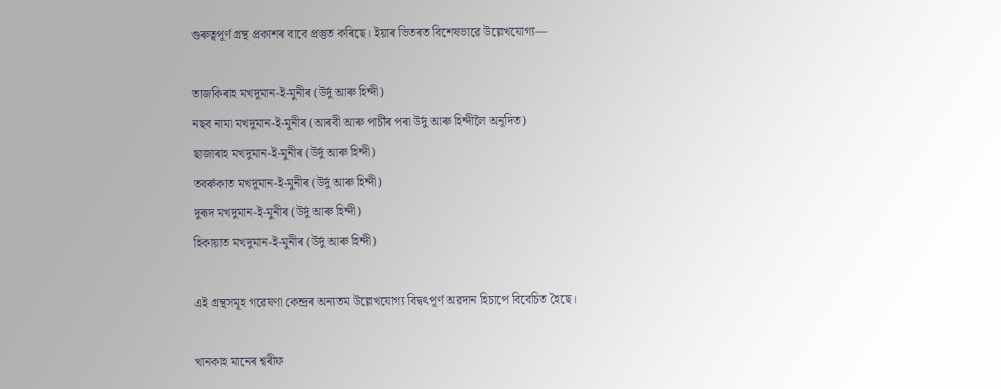গুৰুত্বপূৰ্ণ গ্ৰন্থ প্ৰকাশৰ বাবে প্ৰস্তুত কৰিছে। ইয়াৰ ভিতৰত বিশেষভাৱে উল্লেখযোগ্য—

তাজকিৰাহ মখদুমান-ই-মুনীৰ (উৰ্দু আৰু হিন্দী)
নছব নামা মখদুমান-ই-মুনীৰ (আৰবী আৰু পাৰ্চীৰ পৰা উৰ্দু আৰু হিন্দীলৈ অনূদিত)
ছাজাৰাহ মখদুমান-ই-মুনীৰ (উৰ্দু আৰু হিন্দী)
তবৰ্ৰুকাত মখদুমান-ই-মুনীৰ (উৰ্দু আৰু হিন্দী)
দুৰূদ মখদুমান-ই-মুনীৰ (উৰ্দু আৰু হিন্দী)
হিকায়াত মখদুমান-ই-মুনীৰ (উৰ্দু আৰু হিন্দী)

এই গ্ৰন্থসমূহ গৱেষণা কেন্দ্ৰৰ অন্যতম উল্লেখযোগ্য বিদ্বৎপূৰ্ণ অৱদান হিচাপে বিবেচিত হৈছে।

খানকাহ মানেৰ শ্বৰীফ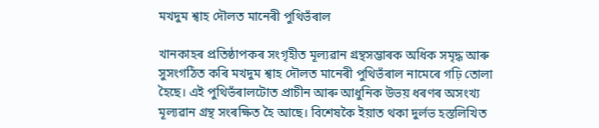মখদুম শ্বাহ দৌলত মানেৰী পুথিভঁৰাল

খানকাহৰ প্ৰতিষ্ঠাপকৰ সংগৃহীত মূল্যৱান গ্ৰন্থসম্ভাৰক অধিক সমৃদ্ধ আৰু সুসংগঠিত কৰি মখদুম শ্বাহ দৌলত মানেৰী পুথিভঁৰাল নামেৰে গঢ়ি তোলা হৈছে। এই পুথিভঁৰালটোত প্ৰাচীন আৰু আধুনিক উভয় ধৰণৰ অসংখ্য মূল্যৱান গ্ৰন্থ সংৰক্ষিত হৈ আছে। বিশেষকৈ ইয়াত থকা দুৰ্লভ হস্তলিখিত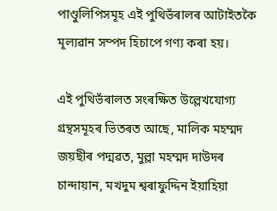পাণ্ডুলিপিসমূহ এই পুথিভঁৰালৰ আটাইতকৈ মূল্যৱান সম্পদ হিচাপে গণ্য কৰা হয়।

এই পুথিভঁৰালত সংৰক্ষিত উল্লেখযোগ্য গ্ৰন্থসমূহৰ ভিতৰত আছে, মালিক মহম্মদ জয়ছীৰ পদ্মৱত, মুল্লা মহম্মদ দাউদৰ চান্দায়ান, মখদুম শ্বৰাফুদ্দিন ইয়াহিয়া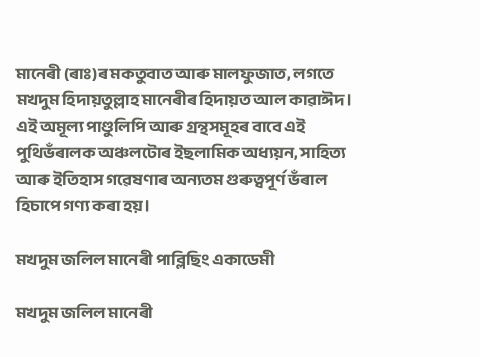মানেৰী (ৰাঃ)ৰ মকতুবাত আৰু মালফুজাত, লগতে মখদুম হিদায়তুল্লাহ মানেৰীৰ হিদায়ত আল কাৱাঈদ। এই অমূল্য পাণ্ডুলিপি আৰু গ্ৰন্থসমূহৰ বাবে এই পুথিভঁৰালক অঞ্চলটোৰ ইছলামিক অধ্যয়ন, সাহিত্য আৰু ইতিহাস গৱেষণাৰ অন্যতম গুৰুত্বপূৰ্ণ ভঁৰাল হিচাপে গণ্য কৰা হয়।

মখদুম জলিল মানেৰী পাব্লিছিং একাডেমী

মখদুম জলিল মানেৰী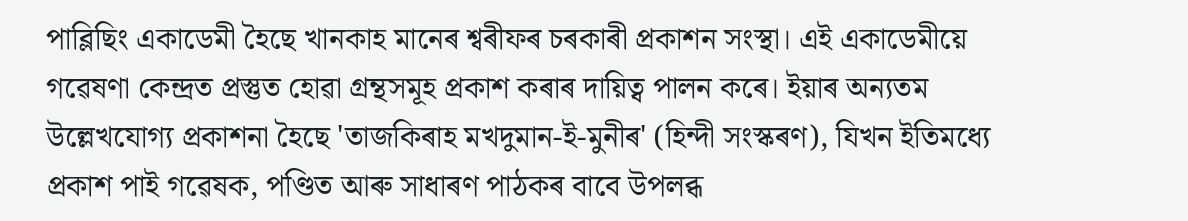পাব্লিছিং একাডেমী হৈছে খানকাহ মানেৰ শ্বৰীফৰ চৰকাৰী প্ৰকাশন সংস্থা। এই একাডেমীয়ে গৱেষণা কেন্দ্ৰত প্ৰস্তুত হোৱা গ্ৰন্থসমূহ প্ৰকাশ কৰাৰ দায়িত্ব পালন কৰে। ইয়াৰ অন্যতম উল্লেখযোগ্য প্ৰকাশনা হৈছে 'তাজকিৰাহ মখদুমান-ই-মুনীৰ' (হিন্দী সংস্কৰণ), যিখন ইতিমধ্যে প্ৰকাশ পাই গৱেষক, পণ্ডিত আৰু সাধাৰণ পাঠকৰ বাবে উপলব্ধ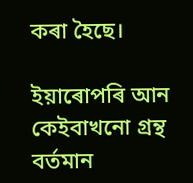কৰা হৈছে।

ইয়াৰোপৰি আন কেইবাখনো গ্ৰন্থ বৰ্তমান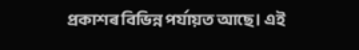প্ৰকাশৰ বিভিন্ন পৰ্যায়ত আছে। এই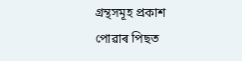গ্ৰন্থসমূহ প্ৰকাশ পোৱাৰ পিছত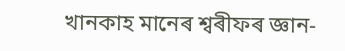খানকাহ মানেৰ শ্বৰীফৰ জ্ঞান-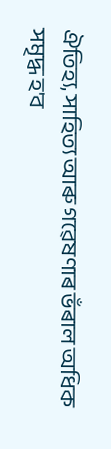ঐতিহ্য, সাহিত্য আৰু গৱেষণাৰ ভঁৰাল অধিক সমৃদ্ধ হ'ব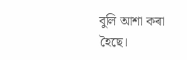বুলি আশা কৰা হৈছে।